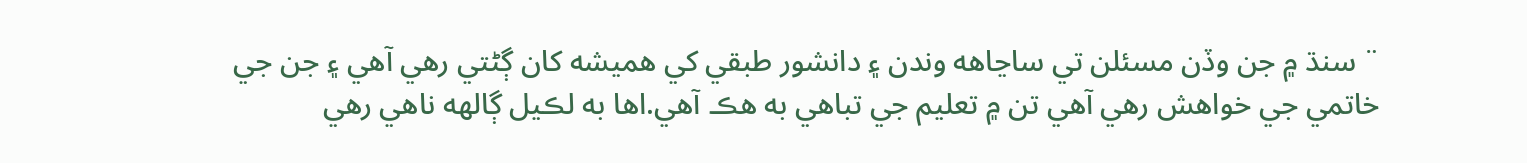¨ سنڌ ۾ جن وڏن مسئلن تي ساڃاهه وندن ۽ دانشور طبقي کي هميشه کان ڳڻتي رهي آهي ۽ جن جي خاتمي جي خواهش رهي آهي تن ۾ تعليم جي تباهي به هڪ آهي.اها به لڪيل ڳالهه ناهي رهي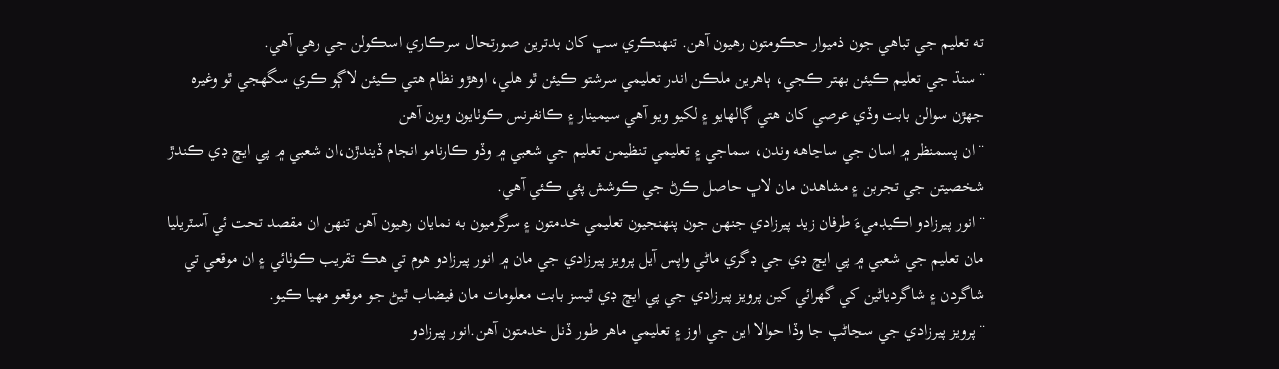ته تعليم جي تباهي جون ذميوار حڪومتون رهيون آهن. تنهنڪري سڀ کان بدترين صورتحال سرڪاري اسڪولن جي رهي آهي.
¨ سنڌ جي تعليم ڪيئن بهتر ڪجي، ٻاهرين ملڪن اندر تعليمي سرشتو ڪيئن ٿو هلي، اوهڙو نظام هتي ڪيئن لاڳو ڪري سگهجي ٿو وغيره جهڙن سوالن بابت وڏي عرصي کان هتي ڳالهايو ۽ لکيو ويو آهي سيمينار ۽ ڪانفرنس ڪوٺايون ويون آهن
¨ ان پسمنظر ۾ اسان جي ساڃاهه وندن، سماجي ۽ تعليمي تنظيمن تعليم جي شعبي ۾ وڏو ڪارنامو انجام ڏيندڙن،ان شعبي ۾ پي ايڇ ڊي ڪندڙ شخصيتن جي تجربن ۽ مشاهدن مان لاڀ حاصل ڪرڻ جي ڪوشش پئي ڪئي آهي.
¨ انور پيرزادو اڪيڊميءَ طرفان زيد پيرزادي جنهن جون پنهنجيون تعليمي خدمتون ۽ سرگرميون به نمايان رهيون آهن تنهن ان مقصد تحت ئي آسٽريليا مان تعليم جي شعبي ۾ پي ايڇ ڊي جي ڊگري ماڻي واپس آيل پرويز پيرزادي جي مان ۾ انور پيرزادو هوم تي هڪ تقريب ڪوٺائي ۽ ان موقعي تي شاگردن ۽ شاگردياڻين کي گهرائي کين پرويز پيرزادي جي پي ايڇ ڊي ٿيسز بابت معلومات مان فيضاب ٿيڻ جو موقعو مهيا ڪيو.
¨ پرويز پيرزادي جي سڃاڻپ جا وڏا حوالا اين جي اوز ۽ تعليمي ماهر طور ڏنل خدمتون آهن.انور پيرزادو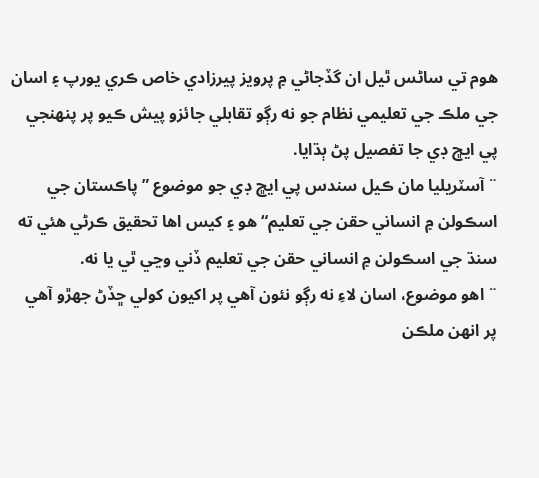هوم تي ساڻس ٿيل ان گڏجاڻي ۾ پرويز پيرزادي خاص ڪري يورپ ۽ اسان جي ملڪ جي تعليمي نظام جو نه رڳو تقابلي جائزو پيش ڪيو پر پنهنجي پي ايڇ ڊي جا تفصيل پڻ ٻڌايا.
¨ آسٽريليا مان ڪيل سندس پي ايڇ ڊي جو موضوع ”پاڪستان جي اسڪولن ۾ انساني حقن جي تعليم“ هو ۽ کيس اها تحقيق ڪرڻي هئي ته سنڌ جي اسڪولن ۾ انساني حقن جي تعليم ڏني وڃي ٿي يا نه.
¨ اهو موضوع، اسان لاءِ نه رڳو نئون آهي پر اکيون کولي ڇڏڻ جهڙو آهي پر انهن ملڪن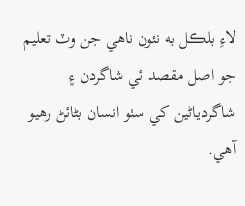لاءِ بلڪل به نئون ناهي جن وٽ تعليم جو اصل مقصد ئي شاگردن ۽ شاگردياڻين کي سٺو انسان بڻائڻ رهيو آهي.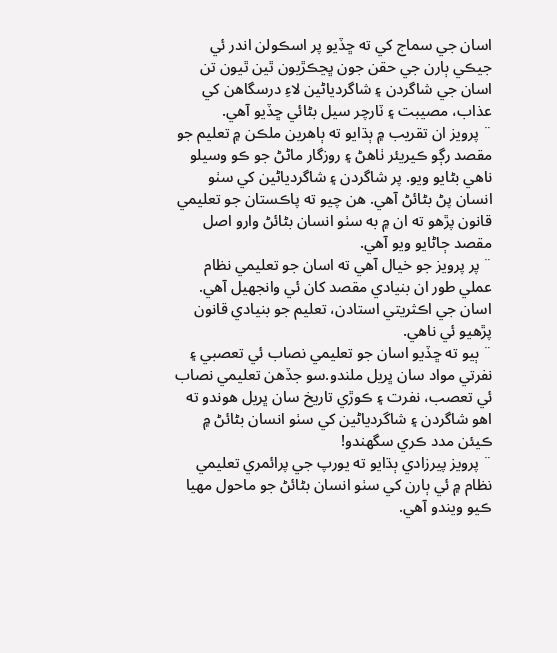اسان جي سماج کي ته ڇڏيو پر اسڪولن اندر ئي جيڪي ٻارن جي حقن جون ڀڃڪڙيون ٿين ٿيون تن اسان جي شاگردن ۽ شاگردياڻين لاءِ درسگاهن کي عذاب، مصيبت ۽ ٽارچر سيل بڻائي ڇڏيو آهي.
¨ پرويز ان تقريب ۾ ٻڌايو ته ٻاهرين ملڪن ۾ تعليم جو مقصد رڳو ڪيريئر ٺاهڻ ۽ روزگار ماڻڻ جو ڪو وسيلو ناهي بڻايو ويو. پر شاگردن ۽ شاگردياڻين کي سٺو انسان پڻ بڻائڻ آهي. هن چيو ته پاڪستان جو تعليمي قانون پڙهو ته ان ۾ به سٺو انسان بڻائڻ وارو اصل مقصد ڄاڻايو ويو آهي.
¨ پر پرويز جو خيال آهي ته اسان جو تعليمي نظام عملي طور ان بنيادي مقصد کان ئي وانجهيل آهي. اسان جي اڪثريتي استادن، تعليم جو بنيادي قانون پڙهيو ئي ناهي.
¨ ٻيو ته ڇڏيو اسان جو تعليمي نصاب ئي تعصبي ۽ نفرتي مواد سان ڀريل ملندو.سو جڏهن تعليمي نصاب ئي تعصب، نفرت ۽ ڪوڙي تاريخ سان ڀريل هوندو ته اهو شاگردن ۽ شاگردياڻين کي سٺو انسان بڻائڻ ۾ ڪيئن مدد ڪري سگهندو!
¨ پرويز پيرزادي ٻڌايو ته يورپ جي پرائمري تعليمي نظام ۾ ئي ٻارن کي سٺو انسان بڻائڻ جو ماحول مهيا ڪيو ويندو آهي.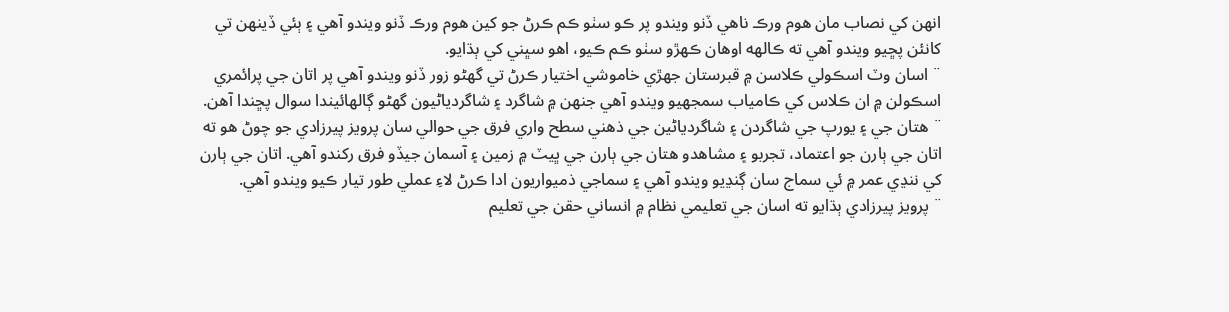انهن کي نصاب مان هوم ورڪ ناهي ڏنو ويندو پر ڪو سٺو ڪم ڪرڻ جو کين هوم ورڪ ڏنو ويندو آهي ۽ ٻئي ڏينهن تي کانئن پڇيو ويندو آهي ته ڪالهه اوهان ڪهڙو سٺو ڪم ڪيو، اهو سڀني کي ٻڌايو.
¨ اسان وٽ اسڪولي ڪلاسن ۾ قبرستان جهڙي خاموشي اختيار ڪرڻ تي گهڻو زور ڏنو ويندو آهي پر اتان جي پرائمري اسڪولن ۾ ان ڪلاس کي ڪامياب سمجهيو ويندو آهي جنهن ۾ شاگرد ۽ شاگردياڻيون گهڻو ڳالهائيندا سوال پڇندا آهن.
¨ هتان جي ۽ يورپ جي شاگردن ۽ شاگردياڻين جي ذهني سطح واري فرق جي حوالي سان پرويز پيرزادي جو چوڻ هو ته اتان جي ٻارن جو اعتماد، تجربو ۽ مشاهدو هتان جي ٻارن جي ڀيٽ ۾ زمين ۽ آسمان جيڏو فرق رکندو آهي. اتان جي ٻارن کي ننڍي عمر ۾ ئي سماج سان ڳنڍيو ويندو آهي ۽ سماجي ذميواريون ادا ڪرڻ لاءِ عملي طور تيار ڪيو ويندو آهي.
¨ پرويز پيرزادي ٻڌايو ته اسان جي تعليمي نظام ۾ انساني حقن جي تعليم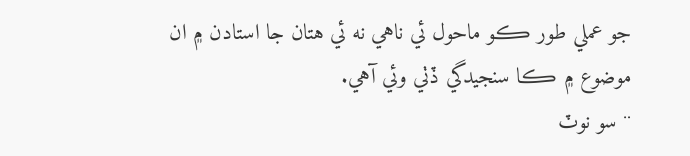جو عملي طور ڪو ماحول ئي ناهي نه ئي هتان جا استادن ۾ ان موضوع ۾ ڪا سنجيدگي ڏٺي وئي آهي.
¨ سو نوٽ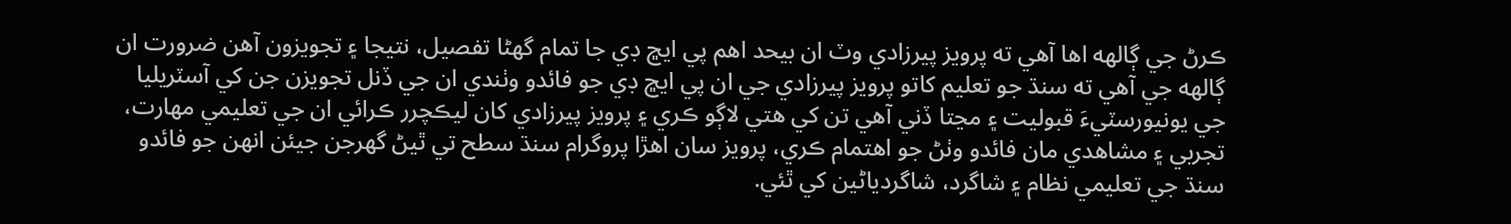ڪرڻ جي ڳالهه اها آهي ته پرويز پيرزادي وٽ ان بيحد اهم پي ايڇ ڊي جا تمام گهڻا تفصيل، نتيجا ۽ تجويزون آهن ضرورت ان ڳالهه جي آهي ته سنڌ جو تعليم کاتو پرويز پيرزادي جي ان پي ايڇ ڊي جو فائدو وٺندي ان جي ڏنل تجويزن جن کي آسٽريليا جي يونيورسٽيءَ قبوليت ۽ مڃتا ڏني آهي تن کي هتي لاڳو ڪري ۽ پرويز پيرزادي کان ليڪچرر ڪرائي ان جي تعليمي مهارت، تجربي ۽ مشاهدي مان فائدو وٺڻ جو اهتمام ڪري، پرويز سان اهڙا پروگرام سنڌ سطح تي ٿيڻ گهرجن جيئن انهن جو فائدو سنڌ جي تعليمي نظام ۽ شاگرد، شاگردياڻين کي ٿئي.